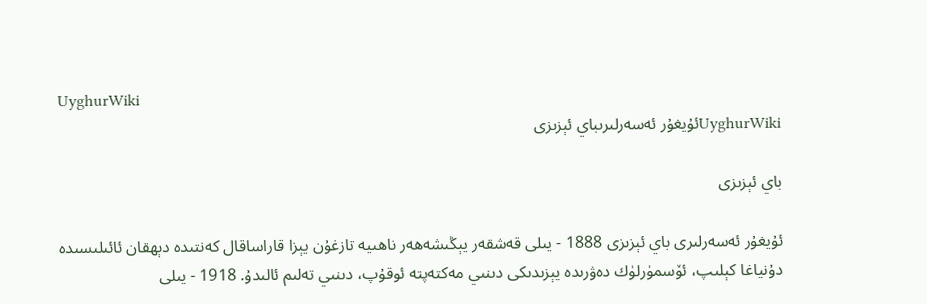UyghurWiki
UyghurWikiئۇيغۇر ئەسەرلىرىباي ئېزىزى

باي ئېزىزى

ئۇيغۇر ئەسەرلىرى باي ئېزىزى 1888 - يىلى قەشقەر يېڭىشەھەر ناھىيە تازغۇن يېزا قاراساقال كەنتىدە دېھقان ئائىلىسىدە دۇنياغا كېلىپ، ئۆسمۈرلۈك دەۋرىدە يېزىدىكى دىنىي مەكتەپتە ئوقۇپ، دىنىي تەلىم ئالىدۇ. 1918 - يىلى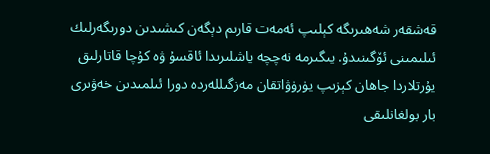قەشقەر شەھىرىگە كېلىپ ئەمەت قارىم دېگەن كىشىدىن دورىگەرلىك ئىلىمىنى ئۆگىنىدۇ. يىگىرمە نەچچە ياشلىرىدا ئاقسۇ ۋە كۇچا قاتارلىق يۇرتلاردا جاھان كېزىپ يۈرۈۋاتقان مەزگىللەردە دورا ئىلمىدىن خەۋىرى بار بولغانلىقى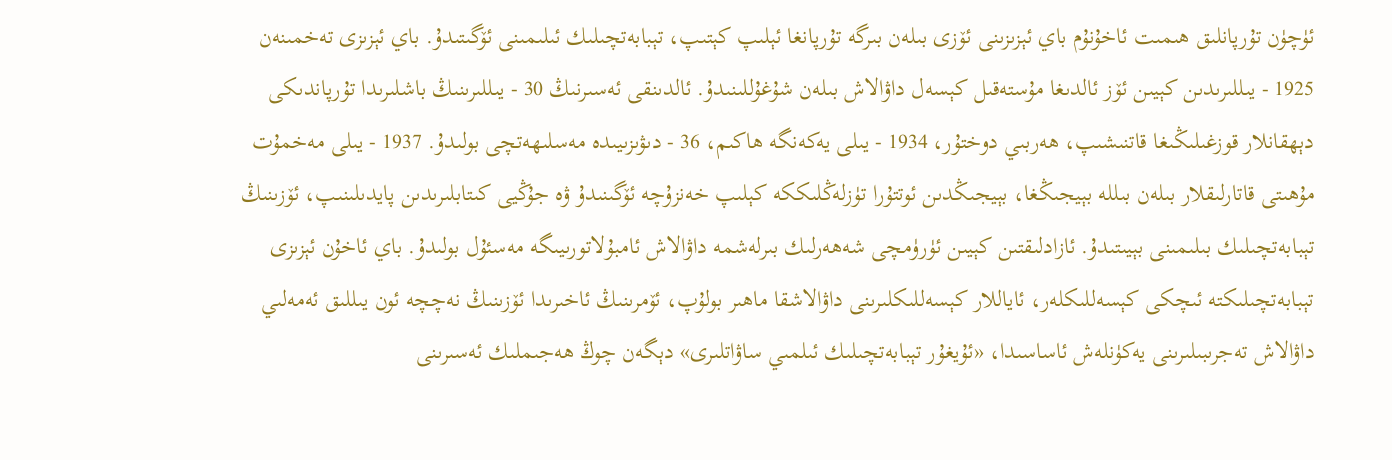ئۈچۈن تۇرپانلىق ھىمىت ئاخۇنۇم باي ئېزىزىنى ئۆزى بىلەن بىرگە تۇرپانغا ئېلىپ كېتىپ، تېبابەتچىلىك ئىلىمىنى ئۆگىتىدۇ. باي ئېزىزى تەخمىنەن 1925 - يىللىرىدىن كېيىن ئۆز ئالدىغا مۇستەقىل كېسەل داۋالاش بىلەن شۇغۇللىنىدۇ. ئالدىنقى ئەسىرنىڭ 30 - يىللىرىنىڭ باشلىرىدا تۇرپاندىكى دېھقانلار قوزغىلىڭىغا قاتنىشىپ، ھەربىي دوختۇر، 1934 - يىلى يەكەنگە ھاكىم، 36 - دىۋىزىيىدە مەسلىھەتچى بولىدۇ. 1937 - يىلى مەخمۇت مۇھىتى قاتارلىقلار بىلەن بىللە بېيجىڭغا، بېيجىڭدىن ئوتتۇرا تۈزلەڭلىككە كېلىپ خەنزۇچە ئۆگىنىدۇ ۋە جۇڭيى كىتابلىرىدىن پايدىلىنىپ، ئۆزىنىڭ تېبابەتچىلىك بىلىمىنى بېيىتىدۇ. ئازادلىقتىن كېيىن ئۈرۈمچى شەھەرلىك بىرلەشمە داۋالاش ئامبۇلاتورىيىگە مەسئۇل بولىدۇ. باي ئاخۇن ئېزىزى تېبابەتچىلىكتە ئىچكى كېسەللىكلەر، ئاياللار كېسەللىكلىرىنى داۋالاشقا ماھىر بولۇپ، ئۆمرىنىڭ ئاخىرىدا ئۆزىنىڭ نەچچە ئون يىللىق ئەمەلىي داۋالاش تەجرىبىلىرىنى يەكۈنلەش ئاساسىدا، «ئۇيغۇر تېبابەتچىلىك ئىلمىي ساۋاتلىرى» دېگەن چوڭ ھەجىملىك ئەسىرىنى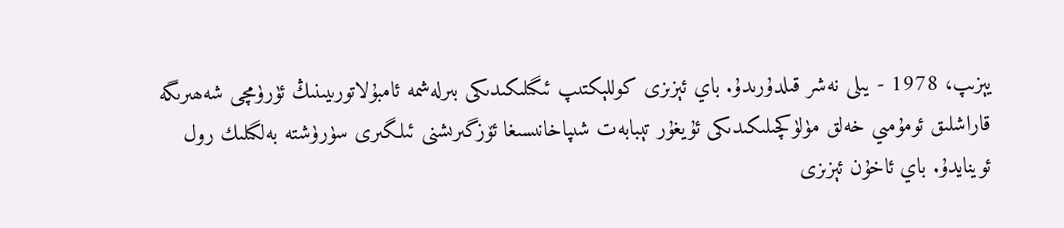يېزىپ، 1978 - يىلى نەشر قىلدۇرىدۇ. باي ئېزىزى كوللېكتىپ ئىگىلىكىدىكى بىرلەشمە ئامبۇلاتورىيىنىڭ ئۈرۈمچى شەھىرىگە قاراشلىق ئومۇمىي خەلق مۈلۈكچىلىكىدىكى ئۇيغۇر تېبابەت شىپاخانىسىغا ئۆزگىرىشنى ئىلگىرى سۈرۈشتە بەلگىلىك رول ئوينايدۇ. باي ئاخۇن ئېزىزى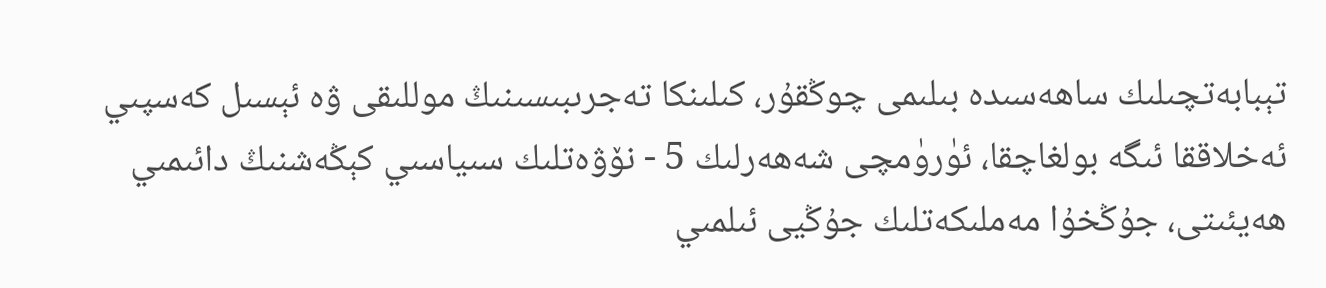تېبابەتچىلىك ساھەسىدە بىلىمى چوڭقۇر، كىلىنكا تەجرىبىسىنىڭ موللىقى ۋە ئېسىل كەسپىي ئەخلاققا ئىگە بولغاچقا، ئۈرۈمچى شەھەرلىك 5 - نۆۋەتلىك سىياسىي كېڭەشنىڭ دائىمىي ھەيئىتى، جۇڭخۇا مەملىكەتلىك جۇڭيى ئىلمىي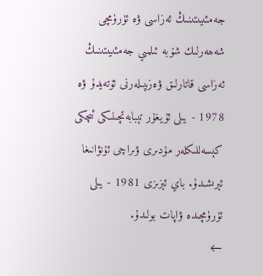جەمئىيىتىنىڭ ئەزاسى ۋە ئۈرۈمچى شەھەرلىك شۆبە ئىلمىي جەمئىيىتىنىڭ ئەزاسى قاتارلىق ۋەزىپىلەرنى ئۆتەيدۇ ۋە 1978 - يىلى ئۇيغۇر تېبابەتچىلىكى ئىچكى كېسەللىكلەر مۇدىرى ۋىراچى ئۇنۋانىغا ئېرىشىدۇ. باي ئېزىزى 1981 - يىلى ئۈرۈمچىدە ۋاپات بولىدۇ.
←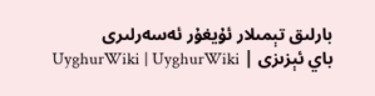بارلىق تېمىلار ئۇيغۇر ئەسەرلىرى
باي ئېزىزى | UyghurWiki | UyghurWiki